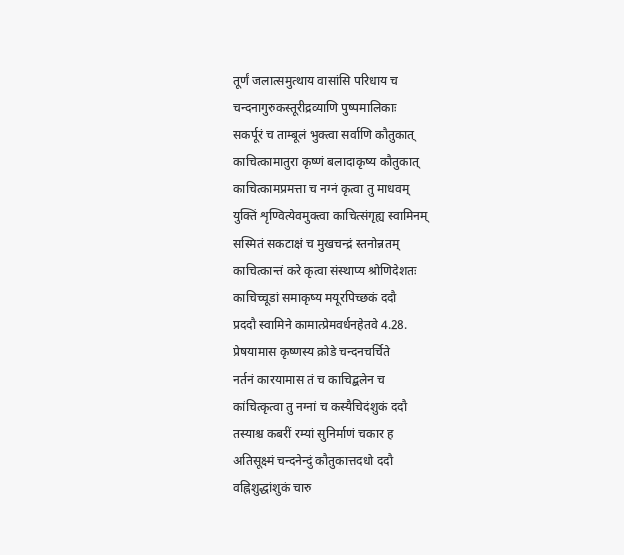तूर्णं जलात्समुत्थाय वासांसि परिधाय च
चन्दनागुरुकस्तूरीद्रव्याणि पुष्पमालिकाः
सकर्पूरं च ताम्बूलं भुक्त्वा सर्वाणि कौतुकात्
काचित्कामातुरा कृष्णं बलादाकृष्य कौतुकात्
काचित्कामप्रमत्ता च नग्नं कृत्वा तु माधवम्
युक्तिं शृण्वित्येवमुक्त्वा काचित्संगृह्य स्वामिनम्
सस्मितं सकटाक्षं च मुखचन्द्रं स्तनोन्नतम्
काचित्कान्तं करे कृत्वा संस्थाप्य श्रोणिदेशतः
काचिच्चूडां समाकृष्य मयूरपिच्छकं ददौ
प्रददौ स्वामिने कामात्प्रेमवर्धनहेतवे 4.28.
प्रेषयामास कृष्णस्य क्रोडे चन्दनचर्चिते
नर्तनं कारयामास तं च काचिद्बलेन च
कांचित्कृत्वा तु नग्नां च कस्यैचिदंशुकं ददौ
तस्याश्च कबरीं रम्यां सुनिर्माणं चकार ह
अतिसूक्ष्मं चन्दनेन्दुं कौतुकात्तदधो ददौ
वह्निशुद्धांशुकं चारु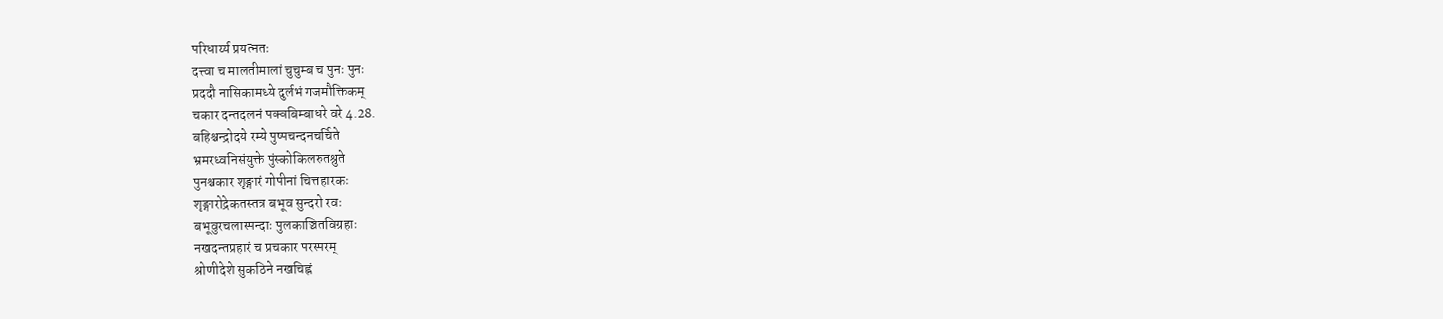परिधार्य्य प्रयत्नतः
दत्त्वा च मालतीमालां चुचुम्ब च पुनः पुनः
प्रददौ नासिकामध्ये दुर्लभं गजमौक्तिकम्
चकार दन्तदलनं पक्वबिम्बाधरे वरे 4.28.
बहिश्चन्द्रोदये रम्ये पुष्पचन्दनचर्चिते
भ्रमरध्वनिसंयुक्ते पुंस्कोकिलरुतश्रुते
पुनश्चकार शृङ्गारं गोपीनां चित्तहारकः
शृङ्गारोद्रेकतस्तत्र बभूव सुन्दरो रवः
बभूवुरचलास्पन्दाः पुलकाञ्चितविग्रहाः
नखदन्तप्रहारं च प्रचकार परस्परम्
श्रोणीदेशे सुकठिने नखचिह्नं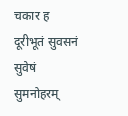चकार ह
दूरीभूतं सुवसनं सुवेषं सुमनोहरम्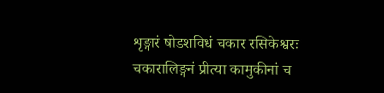शृङ्गारं षोडशविधं चकार रसिकेश्वरः
चकारालिङ्गनं प्रीत्या कामुकीनां च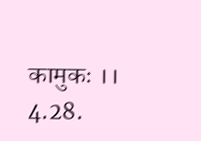कामुकः ।। 4.28.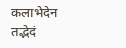कलाभेदेन तद्भेदं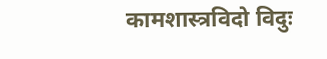कामशास्त्रविदो विदुः